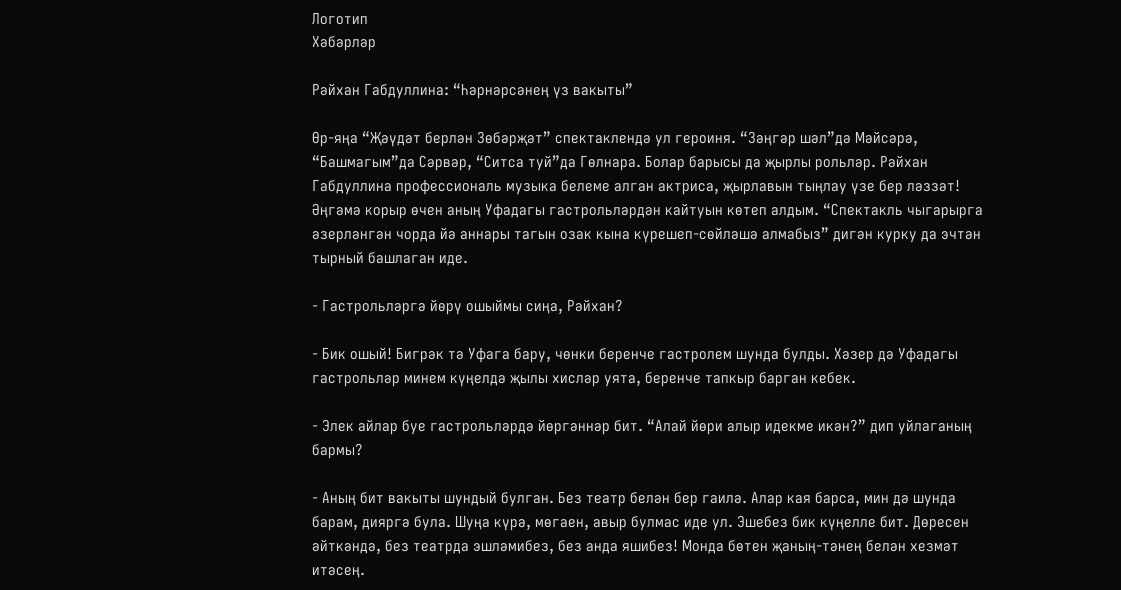Логотип
Хәбәрләр

Рәйхан Габдуллина: “Һәрнәрсәнең үз вакыты”

Өр-яңа “Җәүдәт берлән Зөбәрҗәт” спектаклендә ул героиня. “Зәңгәр шәл”дә Мәйсәрә, “Башмагым”да Сәрвәр, “Ситса туй”да Гөлнара. Болар барысы да җырлы рольләр. Рәйхан Габдуллина профессиональ музыка белеме алган актриса, җырлавын тыңлау үзе бер ләззәт! Әңгәмә корыр өчен аның Уфадагы гастрольләрдән кайтуын көтеп алдым. “Спектакль чыгарырга әзерләнгән чорда йә аннары тагын озак кына күрешеп-сөйләшә алмабыз” дигән курку да эчтән тырный башлаган иде.

- Гастрольләргә йөрү ошыймы сиңа, Рәйхан?

- Бик ошый! Бигрәк тә Уфага бару, чөнки беренче гастролем шунда булды. Хәзер дә Уфадагы гастрольләр минем күңелдә җылы хисләр уята, беренче тапкыр барган кебек.

- Элек айлар буе гастрольләрдә йөргәннәр бит. “Алай йөри алыр идекме икән?” дип уйлаганың бармы?

- Аның бит вакыты шундый булган. Без театр белән бер гаилә. Алар кая барса, мин дә шунда барам, дияргә була. Шуңа күрә, мөгаен, авыр булмас иде ул. Эшебез бик күңелле бит. Дөресен әйткәндә, без театрда эшләмибез, без анда яшибез! Монда бөтен җаның-тәнең белән хезмәт итәсең.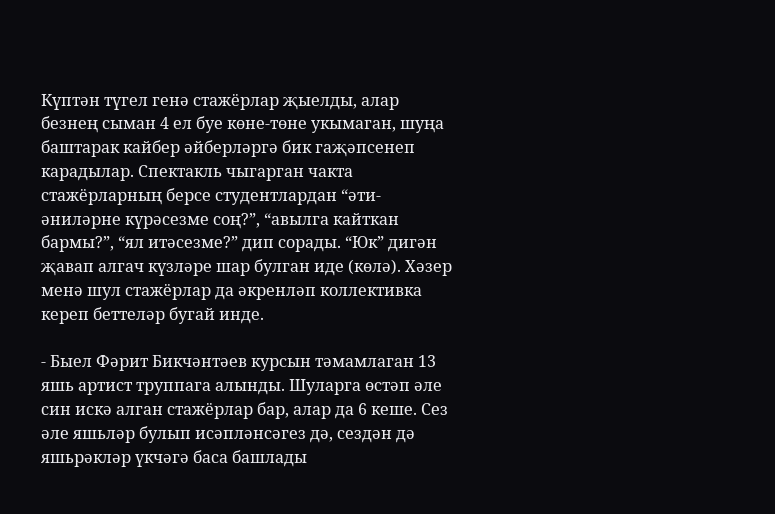Күптән түгел генә стажёрлар җыелды, алар безнең сыман 4 ел буе көне-төне укымаган, шуңа баштарак кайбер әйберләргә бик гаҗәпсенеп карадылар. Спектакль чыгарган чакта стажёрларның берсе студентлардан “әти-әниләрне күрәсезме соң?”, “авылга кайткан бармы?”, “ял итәсезме?” дип сорады. “Юк” дигән җавап алгач күзләре шар булган иде (көлә). Хәзер менә шул стажёрлар да әкренләп коллективка кереп беттеләр бугай инде.

- Быел Фәрит Бикчәнтәев курсын тәмамлаган 13 яшь артист труппага алынды. Шуларга өстәп әле син искә алган стажёрлар бар, алар да 6 кеше. Сез әле яшьләр булып исәпләнсәгез дә, сездән дә яшьрәкләр үкчәгә баса башлады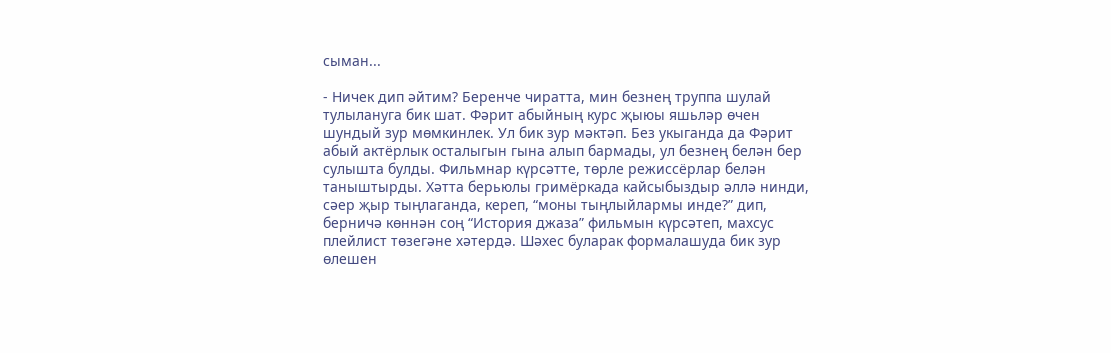сыман...

- Ничек дип әйтим? Беренче чиратта, мин безнең труппа шулай тулылануга бик шат. Фәрит абыйның курс җыюы яшьләр өчен шундый зур мөмкинлек. Ул бик зур мәктәп. Без укыганда да Фәрит абый актёрлык осталыгын гына алып бармады, ул безнең белән бер сулышта булды. Фильмнар күрсәтте, төрле режиссёрлар белән таныштырды. Хәтта берьюлы гримёркада кайсыбыздыр әллә нинди, сәер җыр тыңлаганда, кереп, “моны тыңлыйлармы инде?” дип, берничә көннән соң “История джаза” фильмын күрсәтеп, махсус плейлист төзегәне хәтердә. Шәхес буларак формалашуда бик зур өлешен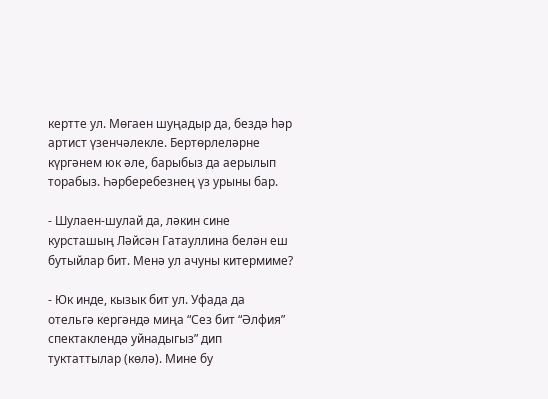кертте ул. Мөгаен шуңадыр да, бездә һәр артист үзенчәлекле. Бертөрлеләрне күргәнем юк әле, барыбыз да аерылып торабыз. Һәрберебезнең үз урыны бар.

- Шулаен-шулай да, ләкин сине курсташың Ләйсән Гатауллина белән еш бутыйлар бит. Менә ул ачуны китермиме?

- Юк инде, кызык бит ул. Уфада да отельгә кергәндә миңа “Сез бит “Әлфия” спектаклендә уйнадыгыз” дип туктаттылар (көлә). Мине бу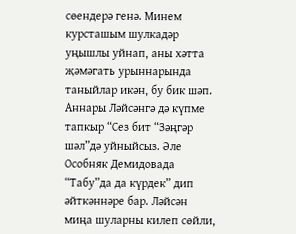сөендерә генә. Минем курсташым шулкадәр уңышлы уйнап, аны хәтта җәмәгать урыннарында таныйлар икән, бу бик шәп. Аннары Ләйсәнгә дә күпме тапкыр “Сез бит “Зәңгәр шәл”дә уйныйсыз. Әле Особняк Демидовада “Табу”да да күрдек” дип әйткәннәре бар. Ләйсән миңа шуларны килеп сөйли,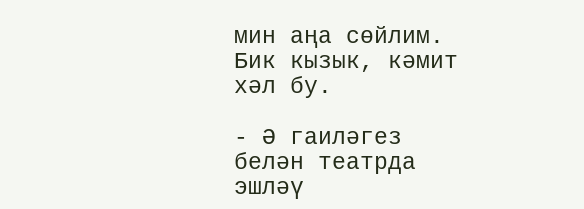мин аңа сөйлим. Бик кызык, кәмит хәл бу.

- Ә гаиләгез белән театрда эшләү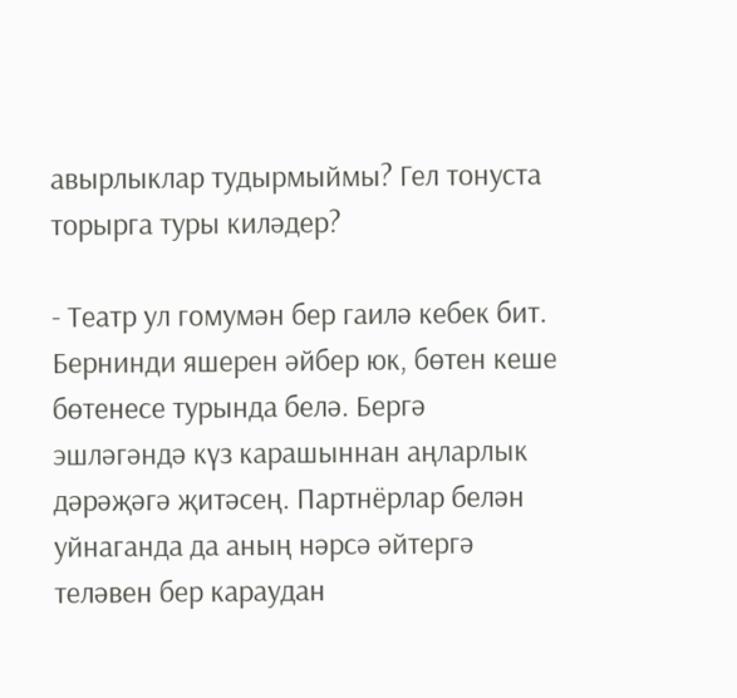авырлыклар тудырмыймы? Гел тонуста торырга туры киләдер?

- Театр ул гомумән бер гаилә кебек бит. Бернинди яшерен әйбер юк, бөтен кеше бөтенесе турында белә. Бергә эшләгәндә күз карашыннан аңларлык дәрәҗәгә җитәсең. Партнёрлар белән уйнаганда да аның нәрсә әйтергә теләвен бер караудан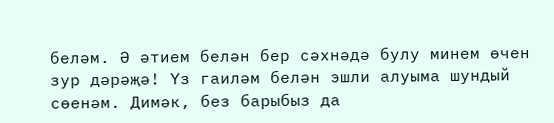беләм. Ә әтием белән бер сәхнәдә булу минем өчен зур дәрәҗә! Үз гаиләм белән эшли алуыма шундый сөенәм. Димәк, без барыбыз да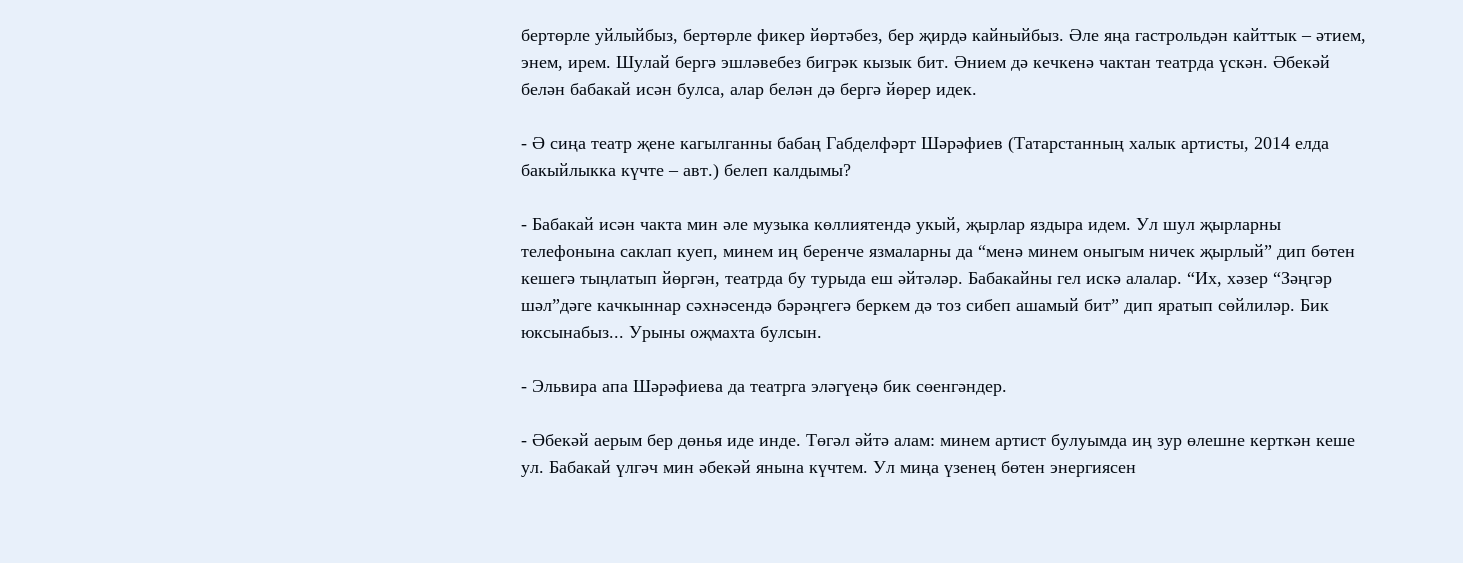бертөрле уйлыйбыз, бертөрле фикер йөртәбез, бер җирдә кайныйбыз. Әле яңа гастрольдән кайттык – әтием, энем, ирем. Шулай бергә эшләвебез бигрәк кызык бит. Әнием дә кечкенә чактан театрда үскән. Әбекәй белән бабакай исән булса, алар белән дә бергә йөрер идек.

- Ә сиңа театр җене кагылганны бабаң Габделфәрт Шәрәфиев (Татарстанның халык артисты, 2014 елда бакыйлыкка күчте – авт.) белеп калдымы?

- Бабакай исән чакта мин әле музыка көллиятендә укый, җырлар яздыра идем. Ул шул җырларны телефонына саклап куеп, минем иң беренче язмаларны да “менә минем оныгым ничек җырлый” дип бөтен кешегә тыңлатып йөргән, театрда бу турыда еш әйтәләр. Бабакайны гел искә алалар. “Их, хәзер “Зәңгәр шәл”дәге качкыннар сәхнәсендә бәрәңгегә беркем дә тоз сибеп ашамый бит” дип яратып сөйлиләр. Бик юксынабыз... Урыны оҗмахта булсын.

- Эльвира апа Шәрәфиева да театрга эләгүеңә бик сөенгәндер.

- Әбекәй аерым бер дөнья иде инде. Төгәл әйтә алам: минем артист булуымда иң зур өлешне керткән кеше ул. Бабакай үлгәч мин әбекәй янына күчтем. Ул миңа үзенең бөтен энергиясен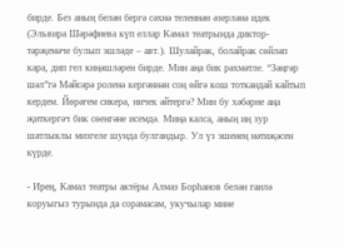бирде. Без аның белән бергә сәхнә теленнән әзерләнә идек (Эльвира Шәрәфиева күп еллар Камал театрында диктор-тәрҗемәче булып эшләде – авт.). Шулайрак, болайрак сөйләп кара, дип гел киңәшләрен бирде. Мин аңа бик рәхмәтле. “Зәңгәр шәл”гә Мәйсәрә роленә кергәннән соң өйгә кош тоткандай кайтып кердем. Йөрәгем сикерә, ничек әйтергә? Мин бу хәбәрне аңа җиткергәч бик сөенгәне исемдә. Миңа калса, аның иң зур шатлыклы мизгеле шунда булгандыр. Ул үз эшенең нәтиҗәсен күрде.

- Ирең, Камал театры актёры Алмаз Борһанов белән гаилә коруыгыз турында да сорамасам, укучылар мине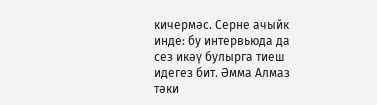кичермәс. Серне ачыйк инде: бу интервьюда да сез икәү булырга тиеш идегез бит. Әмма Алмаз тәки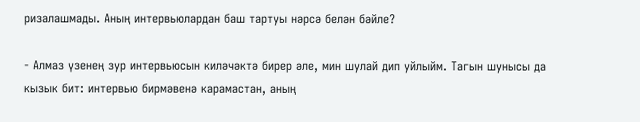ризалашмады. Аның интервьюлардан баш тартуы нәрсә белән бәйле?

- Алмаз үзенең зур интервьюсын киләчәктә бирер әле, мин шулай дип уйлыйм. Тагын шунысы да кызык бит: интервью бирмәвенә карамастан, аның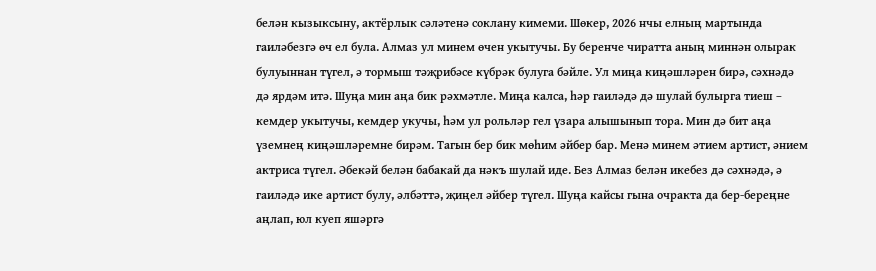белән кызыксыну, актёрлык сәләтенә соклану кимеми. Шөкер, 2026 нчы елның мартында гаиләбезгә өч ел була. Алмаз ул минем өчен укытучы. Бу беренче чиратта аның миннән олырак булуыннан түгел, ә тормыш тәҗрибәсе күбрәк булуга бәйле. Ул миңа киңәшләрен бирә, сәхнәдә дә ярдәм итә. Шуңа мин аңа бик рәхмәтле. Миңа калса, һәр гаиләдә дә шулай булырга тиеш – кемдер укытучы, кемдер укучы, һәм ул рольләр гел үзара алышынып тора. Мин дә бит аңа үземнең киңәшләремне бирәм. Тагын бер бик мөһим әйбер бар. Менә минем әтием артист, әнием актриса түгел. Әбекәй белән бабакай да нәкъ шулай иде. Без Алмаз белән икебез дә сәхнәдә, ә гаиләдә ике артист булу, әлбәттә, җиңел әйбер түгел. Шуңа кайсы гына очракта да бер-береңне аңлап, юл куеп яшәргә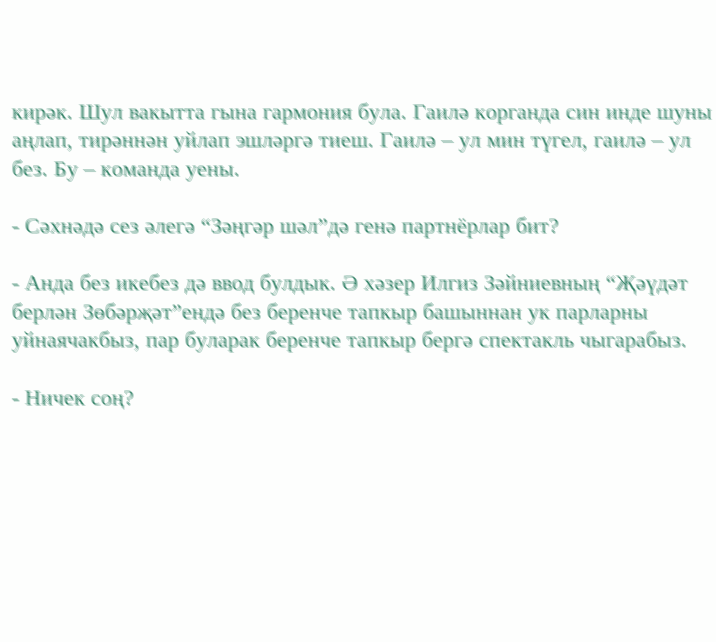кирәк. Шул вакытта гына гармония була. Гаилә корганда син инде шуны аңлап, тирәннән уйлап эшләргә тиеш. Гаилә – ул мин түгел, гаилә – ул без. Бу – команда уены.

- Сәхнәдә сез әлегә “Зәңгәр шәл”дә генә партнёрлар бит?

- Анда без икебез дә ввод булдык. Ә хәзер Илгиз Зәйниевның “Җәүдәт берлән Зөбәрҗәт”ендә без беренче тапкыр башыннан ук парларны уйнаячакбыз, пар буларак беренче тапкыр бергә спектакль чыгарабыз.

- Ничек соң?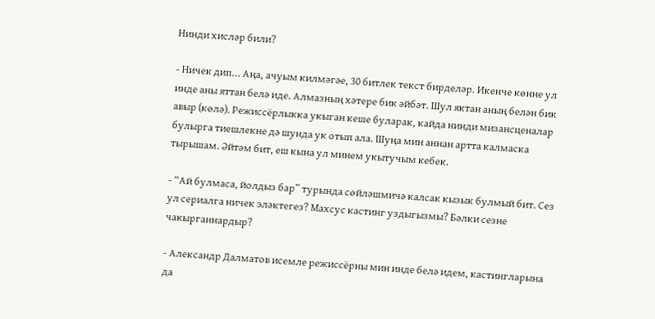Нинди хисләр били?

- Ничек дип... Аңа, ачуым килмәгәе, 30 битлек текст бирделәр. Икенче көнне ул инде аны яттан белә иде. Алмазның хәтере бик әйбәт. Шул яктан аның белән бик авыр (көлә). Режиссёрлыкка укыган кеше буларак, кайда нинди мизансценалар булырга тиешлекне дә шунда ук отып ала. Шуңа мин аннан артта калмаска тырышам. Әйтәм бит, еш кына ул минем укытучым кебек.

- “Ай булмаса, йолдыз бар” турында сөйләшмичә калсак кызык булмый бит. Сез ул сериалга ничек эләктегез? Махсус кастинг уздыгызмы? Бәлки сезне чакырганнардыр?

- Александр Далматов исемле режиссёрны мин инде белә идем, кастингларына да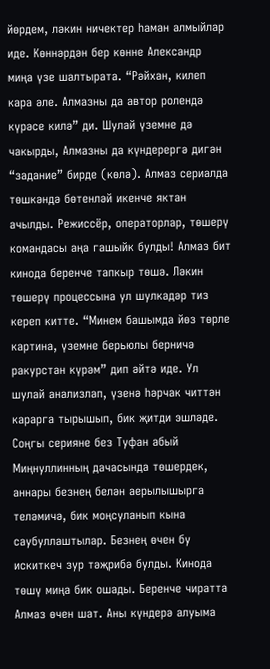йөрдем, ләкин ничектер һаман алмыйлар иде. Көннәрдән бер көнне Александр миңа үзе шалтырата. “Рәйхан, килеп кара әле. Алмазны да автор ролендә күрәсе килә” ди. Шулай үземне дә чакырды, Алмазны да күндерергә дигән “задание” бирде (көлә). Алмаз сериалда төшкәндә бөтенләй икенче яктан ачылды. Режиссёр, операторлар, төшерү командасы аңа гашыйк булды! Алмаз бит кинода беренче тапкыр төшә. Ләкин төшерү процессына ул шулкадәр тиз кереп китте. “Минем башымда йөз төрле картина, үземне берьюлы берничә ракурстан күрәм” дип әйтә иде. Ул шулай анализлап, үзенә һәрчак читтән карарга тырышып, бик җитди эшләде. Соңгы серияне без Туфан абый Миңнуллинның дачасында төшердек, аннары безнең белән аерылышырга теләмичә, бик моңсуланып кына саубуллаштылар. Безнең өчен бу искиткеч зур тәҗрибә булды. Кинода төшү миңа бик ошады. Беренче чиратта Алмаз өчен шат. Аны күндерә алуыма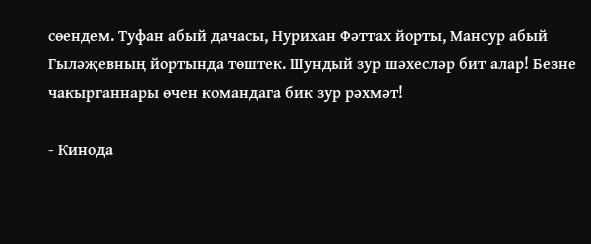сөендем. Туфан абый дачасы, Нурихан Фәттах йорты, Мансур абый Гыләҗевның йортында төштек. Шундый зур шәхесләр бит алар! Безне чакырганнары өчен командага бик зур рәхмәт!

- Кинода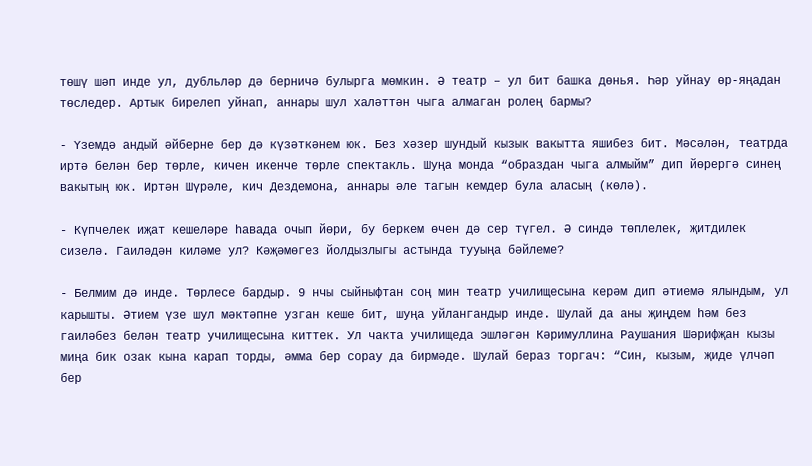төшү шәп инде ул, дубльләр дә берничә булырга мөмкин. Ә театр – ул бит башка дөнья. Һәр уйнау өр-яңадан төследер. Артык бирелеп уйнап, аннары шул халәттән чыга алмаган ролең бармы?

- Үземдә андый әйберне бер дә күзәткәнем юк. Без хәзер шундый кызык вакытта яшибез бит. Мәсәлән, театрда иртә белән бер төрле, кичен икенче төрле спектакль. Шуңа монда “образдан чыга алмыйм” дип йөрергә синең вакытың юк. Иртән Шүрәле, кич Дездемона, аннары әле тагын кемдер була аласың (көлә).

- Күпчелек иҗат кешеләре һавада очып йөри, бу беркем өчен дә сер түгел. Ә синдә төплелек, җитдилек сизелә. Гаиләдән киләме ул? Кәҗәмөгез йолдызлыгы астында тууыңа бәйлеме?

- Белмим дә инде. Төрлесе бардыр. 9 нчы сыйныфтан соң мин театр училищесына керәм дип әтиемә ялындым, ул карышты. Әтием үзе шул мәктәпне узган кеше бит, шуңа уйлангандыр инде. Шулай да аны җиңдем һәм без гаиләбез белән театр училищесына киттек. Ул чакта училищеда эшләгән Кәримуллина Раушания Шәрифҗан кызы миңа бик озак кына карап торды, әмма бер сорау да бирмәде. Шулай бераз торгач: “Син, кызым, җиде үлчәп бер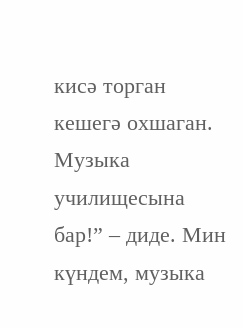кисә торган кешегә охшаган. Музыка училищесына бар!” – диде. Мин күндем, музыка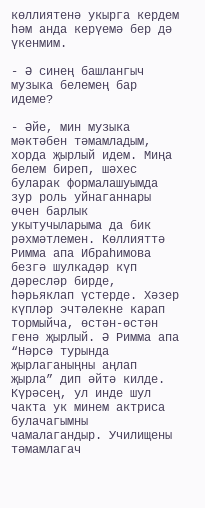көллиятенә укырга кердем һәм анда керүемә бер дә үкенмим.

- Ә синең башлангыч музыка белемең бар идеме?

- Әйе, мин музыка мәктәбен тәмамладым, хорда җырлый идем. Миңа белем биреп, шәхес буларак формалашуымда зур роль уйнаганнары өчен барлык укытучыларыма да бик рәхмәтлемен. Көллияттә Римма апа Ибраһимова безгә шулкадәр күп дәресләр бирде, һәрьяклап үстерде. Хәзер күпләр эчтәлекне карап тормыйча, өстән-өстән генә җырлый. Ә Римма апа “Нәрсә турында җырлаганыңны аңлап җырла” дип әйтә килде. Күрәсең, ул инде шул чакта ук минем актриса булачагымны чамалагандыр. Училищены тәмамлагач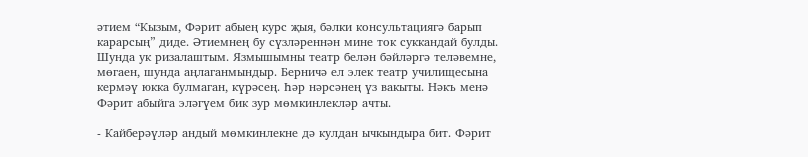әтием “Кызым, Фәрит абыең курс җыя, бәлки консультациягә барып карарсың” диде. Әтиемнең бу сүзләреннән мине ток суккандай булды. Шунда ук ризалаштым. Язмышымны театр белән бәйләргә теләвемне, мөгаен, шунда аңлаганмындыр. Берничә ел элек театр училищесына кермәү юкка булмаган, күрәсең. Һәр нәрсәнең үз вакыты. Нәкъ менә Фәрит абыйга эләгүем бик зур мөмкинлекләр ачты.

- Кайберәүләр андый мөмкинлекне дә кулдан ычкындыра бит. Фәрит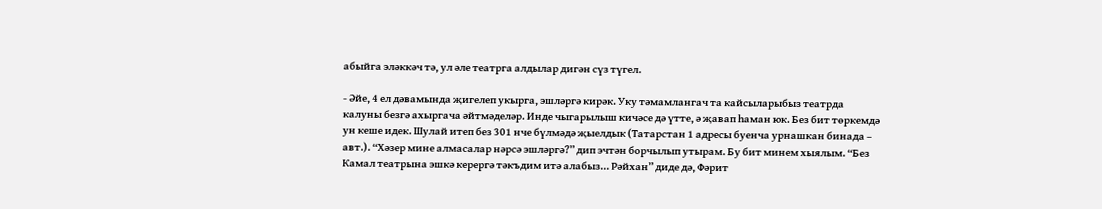абыйга эләккәч тә, ул әле театрга алдылар дигән сүз түгел.

- Әйе, 4 ел дәвамында җигелеп укырга, эшләргә кирәк. Уку тәмамлангач та кайсыларыбыз театрда калуны безгә ахыргача әйтмәделәр. Инде чыгарылыш кичәсе дә үтте, ә җавап һаман юк. Без бит төркемдә ун кеше идек. Шулай итеп без 301 нче бүлмәдә җыелдык (Татарстан 1 адресы буенча урнашкан бинада – авт.). “Хәзер мине алмасалар нәрсә эшләргә?” дип эчтән борчылып утырам. Бу бит минем хыялым. “Без Камал театрына эшкә керергә тәкъдим итә алабыз... Рәйхан” диде дә, Фәрит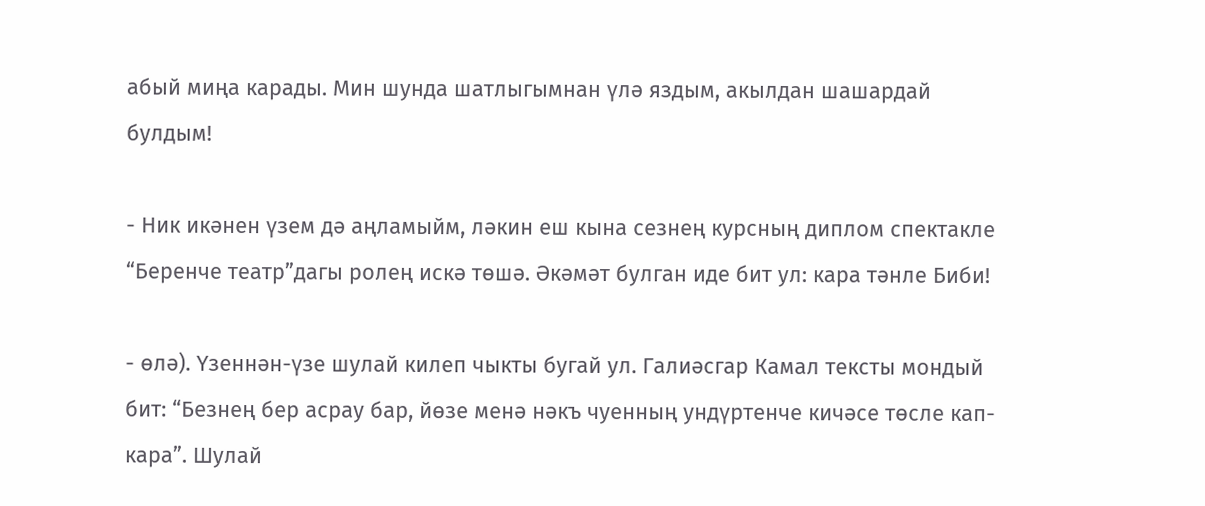абый миңа карады. Мин шунда шатлыгымнан үлә яздым, акылдан шашардай булдым!

- Ник икәнен үзем дә аңламыйм, ләкин еш кына сезнең курсның диплом спектакле “Беренче театр”дагы ролең искә төшә. Әкәмәт булган иде бит ул: кара тәнле Биби!

- өлә). Үзеннән-үзе шулай килеп чыкты бугай ул. Галиәсгар Камал тексты мондый бит: “Безнең бер асрау бар, йөзе менә нәкъ чуенның ундүртенче кичәсе төсле кап-кара”. Шулай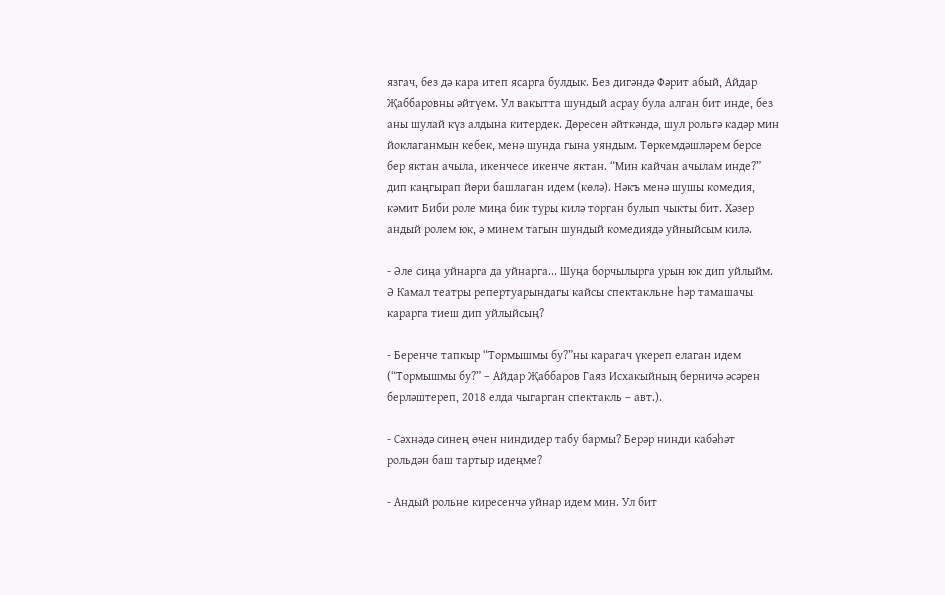язгач, без дә кара итеп ясарга булдык. Без дигәндә Фәрит абый, Айдар Җаббаровны әйтүем. Ул вакытта шундый асрау була алган бит инде, без аны шулай күз алдына китердек. Дөресен әйткәндә, шул рольгә кадәр мин йоклаганмын кебек, менә шунда гына уяндым. Төркемдәшләрем берсе бер яктан ачыла, икенчесе икенче яктан. “Мин кайчан ачылам инде?” дип каңгырап йөри башлаган идем (көлә). Нәкъ менә шушы комедия, кәмит Биби роле миңа бик туры килә торган булып чыкты бит. Хәзер андый ролем юк, ә минем тагын шундый комедиядә уйныйсым килә.

- Әле сиңа уйнарга да уйнарга... Шуңа борчылырга урын юк дип уйлыйм. Ә Камал театры репертуарындагы кайсы спектакльне һәр тамашачы карарга тиеш дип уйлыйсың?

- Беренче тапкыр “Тормышмы бу?”ны карагач үкереп елаган идем (“Тормышмы бу?” – Айдар Җаббаров Гаяз Исхакыйның берничә әсәрен берләштереп, 2018 елда чыгарган спектакль – авт.).

- Сәхнәдә синең өчен ниндидер табу бармы? Берәр нинди кабәһәт рольдән баш тартыр идеңме?

- Андый рольне киресенчә уйнар идем мин. Ул бит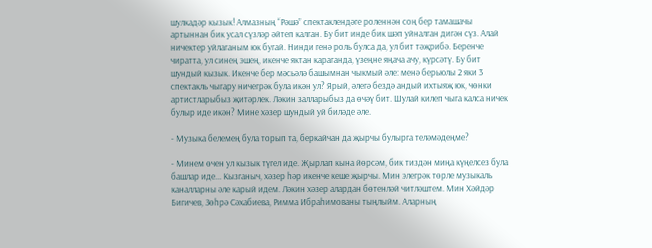шулкадәр кызык! Алмазның “Рәшә” спектаклендәге роленнән соң бер тамашачы артыннан бик усал сүзләр әйтеп калган. Бу бит инде бик шәп уйналган дигән сүз. Алай ничектер уйлаганым юк бугай. Нинди генә роль булса да, ул бит тәҗрибә. Беренче чиратта, ул синең эшең, икенче яктан караганда, үзеңне яңача ачу, күрсәтү. Бу бит шундый кызык. Икенче бер мәсьәлә башымнан чыкмый әле: менә берьюлы 2 яки 3 спектакль чыгару ничегрәк була икән ул? Ярый, әлегә бездә андый ихтыяҗ юк, чөнки артистларыбыз җитәрлек. Ләкин залларыбыз да өчәү бит. Шулай килеп чыга калса ничек булыр иде икән? Мине хәзер шундый уй биләде әле.

- Музыка белемең була торып та, беркайчан да җырчы булырга теләмәдеңме?

- Минем өчен ул кызык түгел иде. Җырлап кына йөрсәм, бик тиздән миңа күңелсез була башлар иде... Кызганыч, хәзер һәр икенче кеше җырчы. Мин элегрәк төрле музыкаль каналларны әле карый идем. Ләкин хәзер алардан бөтенләй читләштем. Мин Хәйдәр Бигичев, Зөһрә Сәхабиева, Римма Ибраһимованы тыңлыйм. Аларның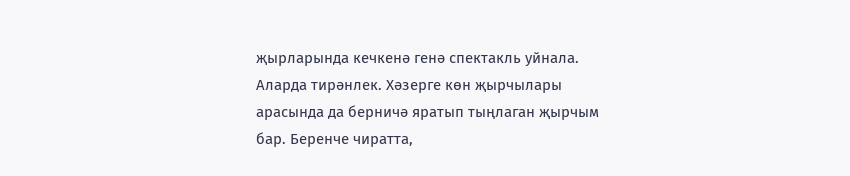җырларында кечкенә генә спектакль уйнала. Аларда тирәнлек. Хәзерге көн җырчылары арасында да берничә яратып тыңлаган җырчым бар. Беренче чиратта,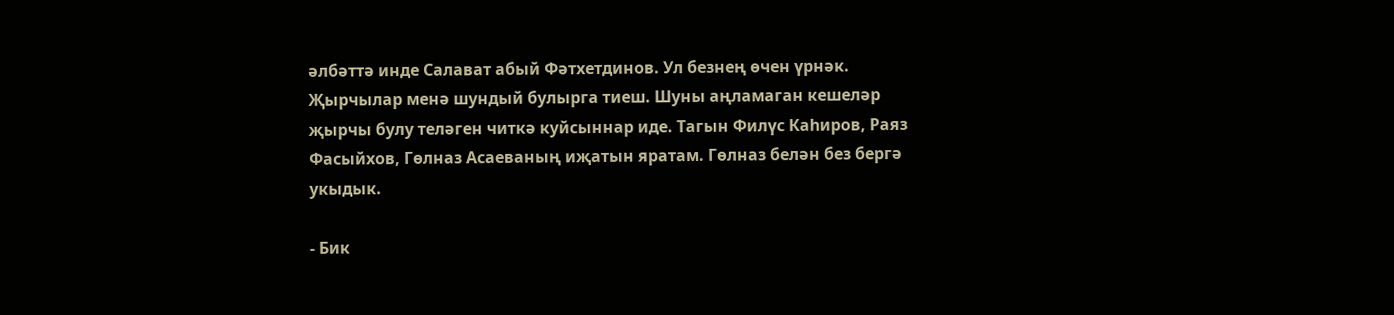әлбәттә инде Салават абый Фәтхетдинов. Ул безнең өчен үрнәк. Җырчылар менә шундый булырга тиеш. Шуны аңламаган кешеләр җырчы булу теләген читкә куйсыннар иде. Тагын Филүс Каһиров, Раяз Фасыйхов, Гөлназ Асаеваның иҗатын яратам. Гөлназ белән без бергә укыдык.

- Бик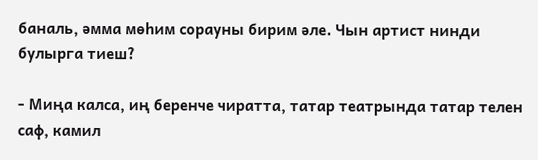баналь, әмма мөһим сорауны бирим әле. Чын артист нинди булырга тиеш?

- Миңа калса, иң беренче чиратта, татар театрында татар телен саф, камил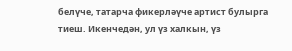белүче, татарча фикерләүче артист булырга тиеш. Икенчедән, ул үз халкын, үз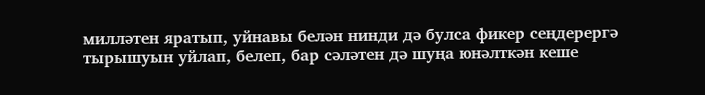милләтен яратып, уйнавы белән нинди дә булса фикер сеңдерергә тырышуын уйлап, белеп, бар сәләтен дә шуңа юнәлткән кеше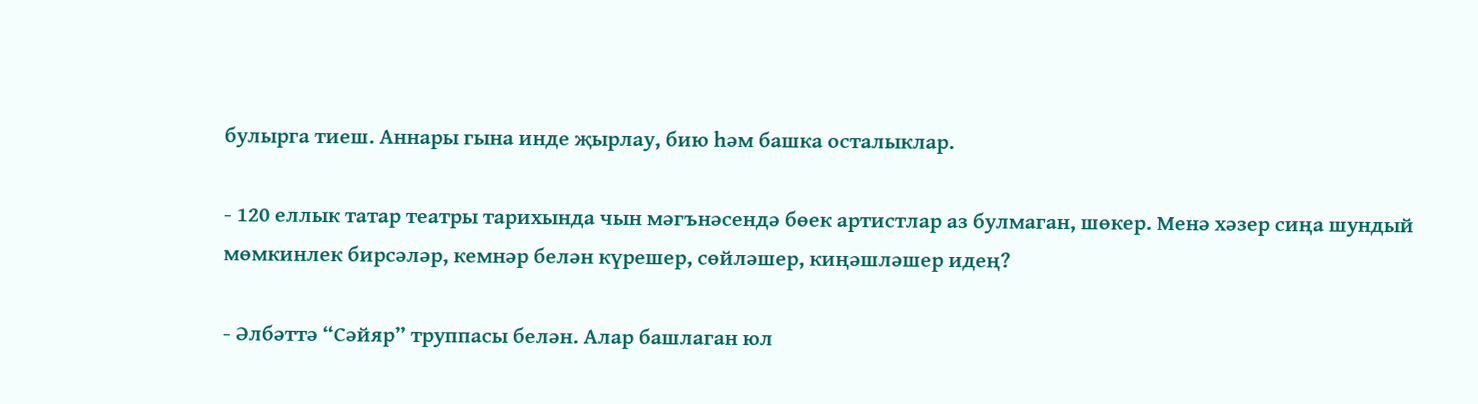булырга тиеш. Аннары гына инде җырлау, бию һәм башка осталыклар.

- 120 еллык татар театры тарихында чын мәгънәсендә бөек артистлар аз булмаган, шөкер. Менә хәзер сиңа шундый мөмкинлек бирсәләр, кемнәр белән күрешер, сөйләшер, киңәшләшер идең?

- Әлбәттә “Сәйяр” труппасы белән. Алар башлаган юл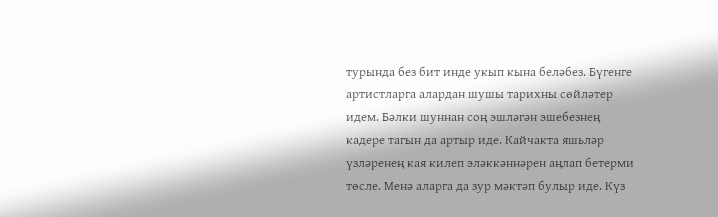турында без бит инде укып кына беләбез. Бүгенге артистларга алардан шушы тарихны сөйләтер идем. Бәлки шуннан соң эшләгән эшебезнең кадере тагын да артыр иде. Кайчакта яшьләр үзләренең кая килеп эләккәннәрен аңлап бетерми төсле. Менә аларга да зур мәктәп булыр иде. Күз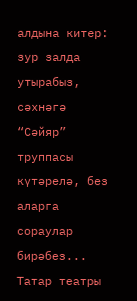алдына китер: зур залда утырабыз, сәхнәгә “Сәйяр” труппасы күтәрелә, без аларга сораулар бирәбез... Татар театры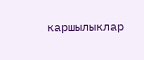каршылыклар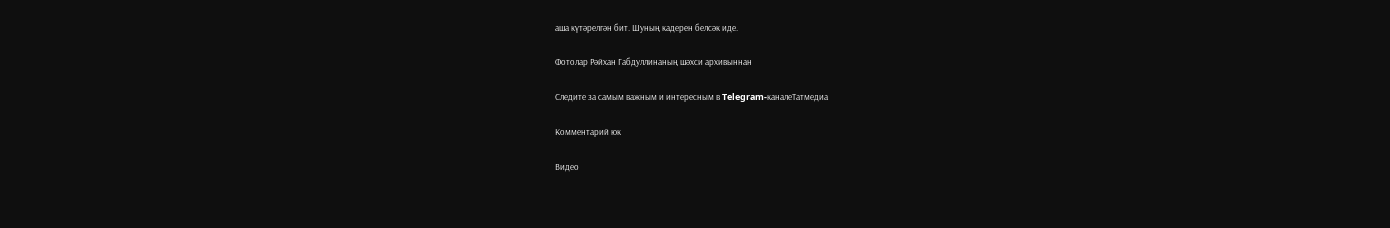аша күтәрелгән бит. Шуның кадерен белсәк иде.

Фотолар Рәйхан Габдуллинаның шәхси архивыннан

Следите за самым важным и интересным в Telegram-каналеТатмедиа

Комментарий юк

Видео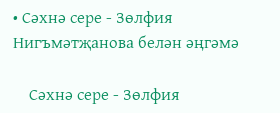• Сәхнә сере - Зөлфия Нигъмәтҗанова белән әңгәмә

    Сәхнә сере - Зөлфия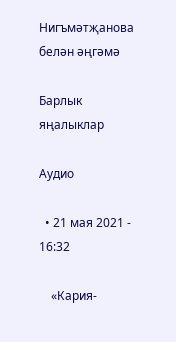Нигъмәтҗанова белән әңгәмә

Барлык яңалыклар

Аудио

  • 21 мая 2021 - 16:32

    «Кария-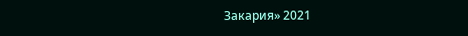Закария» 2021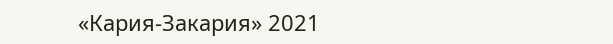«Кария-Закария» 2021